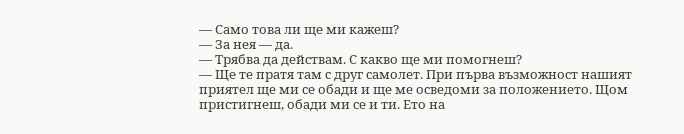— Само това ли ще ми кажеш?
— За нея — да.
— Трябва да действам. С какво ще ми помогнеш?
— Ще те пратя там с друг самолет. При първа възможност нашият приятел ще ми се обади и ще ме осведоми за положението. Щом пристигнеш, обади ми се и ти. Ето на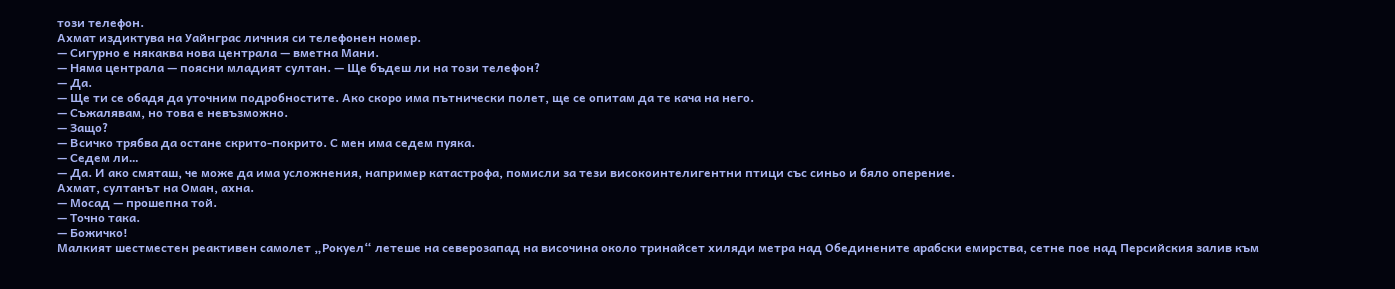този телефон.
Ахмат издиктува на Уайнграс личния си телефонен номер.
— Сигурно е някаква нова централа — вметна Мани.
— Няма централа — поясни младият султан. — Ще бъдеш ли на този телефон?
— Да.
— Ще ти се обадя да уточним подробностите. Ако скоро има пътнически полет, ще се опитам да те кача на него.
— Съжалявам, но това е невъзможно.
— Защо?
— Всичко трябва да остане скрито-покрито. С мен има седем пуяка.
— Седем ли…
— Да. И ако смяташ, че може да има усложнения, например катастрофа, помисли за тези високоинтелигентни птици със синьо и бяло оперение.
Ахмат, султанът на Оман, ахна.
— Мосад — прошепна той.
— Точно така.
— Божичко!
Малкият шестместен реактивен самолет „Рокуел“ летеше на северозапад на височина около тринайсет хиляди метра над Обединените арабски емирства, сетне пое над Персийския залив към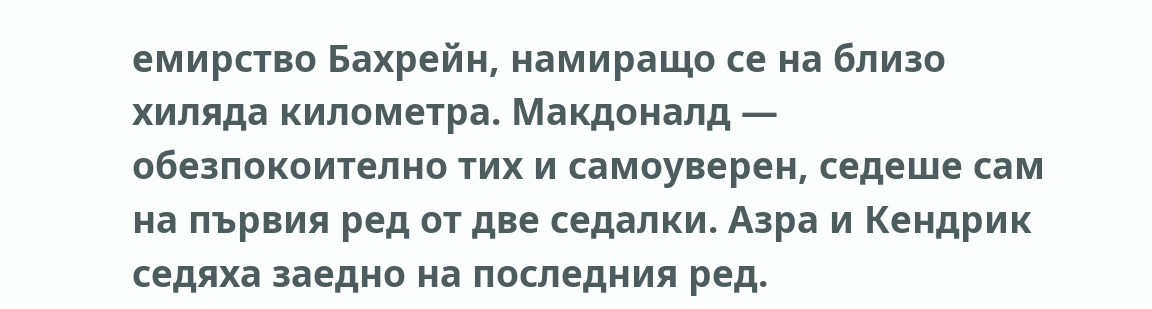емирство Бахрейн, намиращо се на близо хиляда километра. Макдоналд — обезпокоително тих и самоуверен, седеше сам на първия ред от две седалки. Азра и Кендрик седяха заедно на последния ред.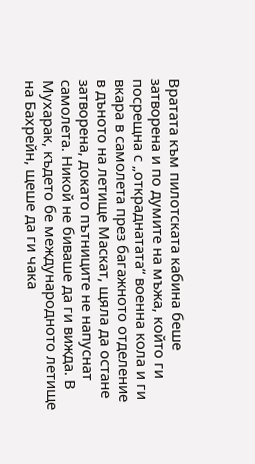Вратата към пилотската кабина беше затворена и по думите на мъжа, който ги посрещна с „откраднатата“ военна кола и ги вкара в самолета през багажното отделение в дъното на летище Маскат, щяла да остане затворена, докато пътниците не напуснат самолета. Никой не биваше да ги вижда. В Мухарак, където бе международното летище на Бахрейн, щеше да ги чака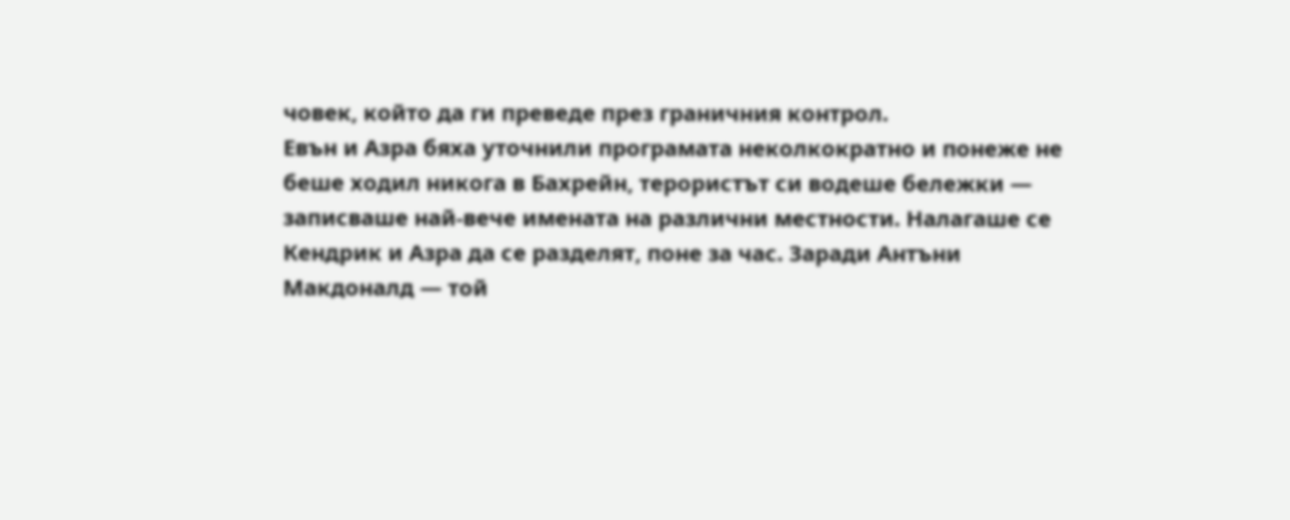човек, който да ги преведе през граничния контрол.
Евън и Азра бяха уточнили програмата неколкократно и понеже не беше ходил никога в Бахрейн, терористът си водеше бележки — записваше най-вече имената на различни местности. Налагаше се Кендрик и Азра да се разделят, поне за час. Заради Антъни Макдоналд — той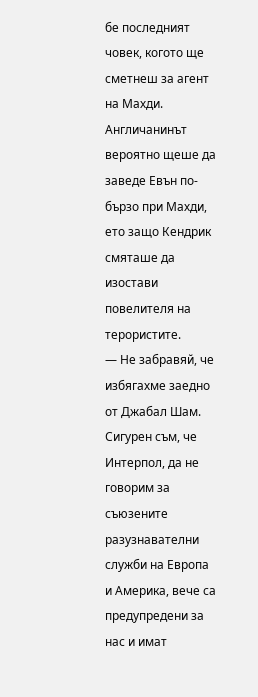бе последният човек, когото ще сметнеш за агент на Махди. Англичанинът вероятно щеше да заведе Евън по-бързо при Махди, ето защо Кендрик смяташе да изостави повелителя на терористите.
— Не забравяй, че избягахме заедно от Джабал Шам. Сигурен съм, че Интерпол, да не говорим за съюзените разузнавателни служби на Европа и Америка, вече са предупредени за нас и имат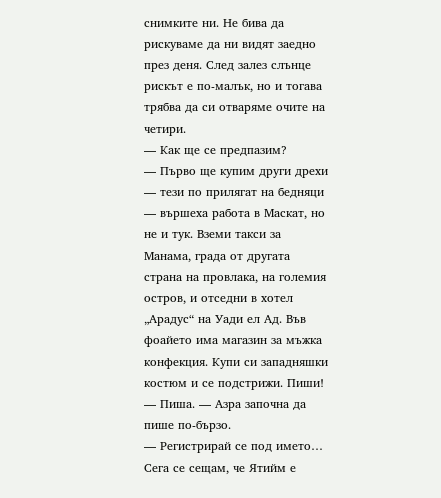снимките ни. Не бива да рискуваме да ни видят заедно през деня. След залез слънце рискът е по-малък, но и тогава трябва да си отваряме очите на четири.
— Как ще се предпазим?
— Първо ще купим други дрехи — тези по прилягат на бедняци — вършеха работа в Маскат, но не и тук. Вземи такси за Манама, града от другата страна на провлака, на големия остров, и отседни в хотел „Арадус“ на Уади ел Ад. Във фоайето има магазин за мъжка конфекция. Купи си западняшки костюм и се подстрижи. Пиши!
— Пиша. — Азра започна да пише по-бързо.
— Регистрирай се под името… Сега се сещам, че Ятийм е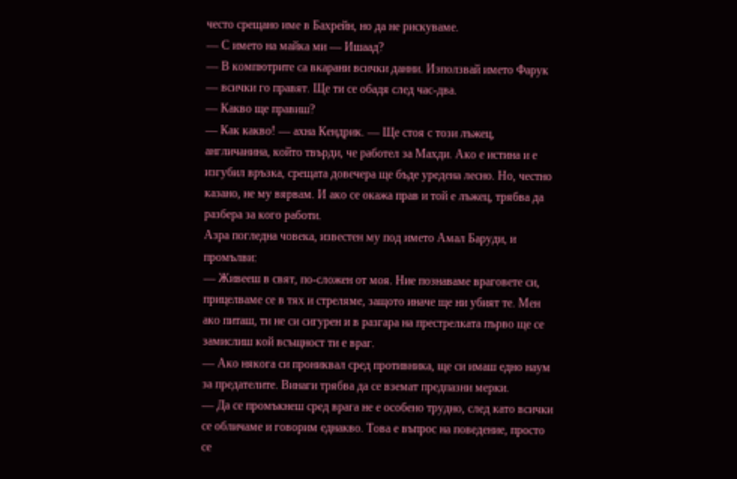често срещано име в Бахрейн, но да не рискуваме.
— С името на майка ми — Ишаад?
— В компютрите са вкарани всички данни. Използвай името Фарук — всички го правят. Ще ти се обадя след час-два.
— Какво ще правиш?
— Как какво! — ахна Кендрик. — Ще стоя с този лъжец, англичанина, който твърди, че работел за Махди. Ако е истина и е изгубил връзка, срещата довечера ще бъде уредена лесно. Но, честно казано, не му вярвам. И ако се окажа прав и той е лъжец, трябва да разбера за кого работи.
Азра погледна човека, известен му под името Амал Баруди, и промълви:
— Живееш в свят, по-сложен от моя. Ние познаваме враговете си, прицелваме се в тях и стреляме, защото иначе ще ни убият те. Мен ако питаш, ти не си сигурен и в разгара на престрелката първо ще се замислиш кой всъщност ти е враг.
— Ако някога си прониквал сред противника, ще си имаш едно наум за предателите. Винаги трябва да се вземат предпазни мерки.
— Да се промъкнеш сред врага не е особено трудно, след като всички се обличаме и говорим еднакво. Това е въпрос на поведение, просто се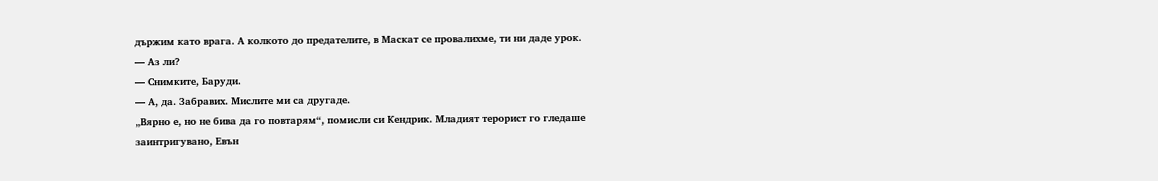държим като врага. А колкото до предателите, в Маскат се провалихме, ти ни даде урок.
— Аз ли?
— Снимките, Баруди.
— А, да. Забравих. Мислите ми са другаде.
„Вярно е, но не бива да го повтарям“, помисли си Кендрик. Младият терорист го гледаше заинтригувано, Евън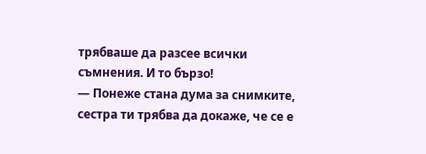трябваше да разсее всички съмнения. И то бързо!
— Понеже стана дума за снимките, сестра ти трябва да докаже, че се е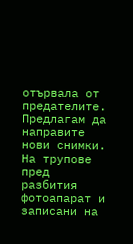отървала от предателите. Предлагам да направите нови снимки. На трупове пред разбития фотоапарат и записани на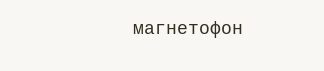магнетофон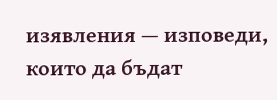изявления — изповеди, които да бъдат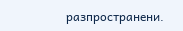разпространени.